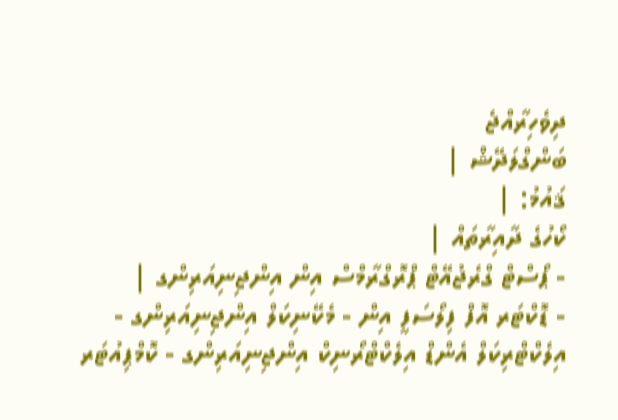ދިވެހިރާއްޖެ
ބަންގްލަދޭޝް |
ޤައުމު: |
ކޯހުގެ ދާއިރާތައް |
- ޕޯސްޓް ގްރެޖުއޭޓް ޕްރޮގްރާމްސް އިން އިންޖިނިއަރިންގ |
- ޑޮކްޓަރ އޮފް ފިލޯސަފީ އިން - މެކޭނިކަލް އިންޖިނިއަރިންގ - އިލެކްޓްރިކަލް އެންޑް އިލެކްޓްރޯނިކް އިންޖިނިއަރިންގ - ކޮމްޕިއުޓަރ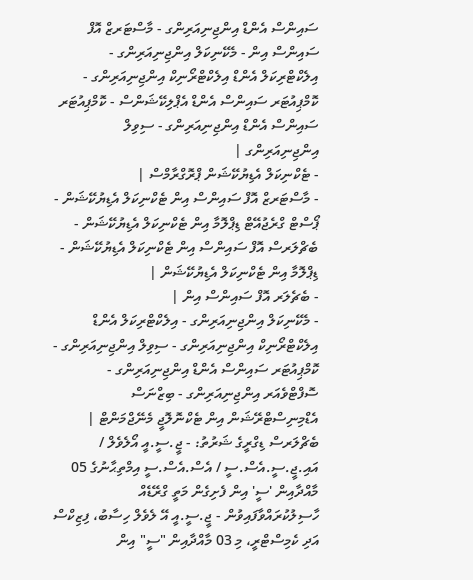ސައިންސް އެންޑް އިންޖިނިއަރިންގ - މާސްޓަރޒް އޮފް ސައިންސް އިން - މެކޭނިކަލް އިންޖިނިއަރިންގ - އިލެކްޓްރިކަލް އެންޑް އިލެކްޓްރޯނިކް އިންޖިނިއަރިންގ - ކޮމްޕިއުޓަރ ސައިންސް އެންޑް އެޕްލިކޭޝަންސް - ކޮމްޕިއުޓަރ ސައިންސް އެންޑް އިންޖިނިއަރިންގ - ސިވިލް އިންޖިނިއަރިންގ |
- ޓެކްނިކަލް އެޑިޔުކޭޝަން ޕްރޮގްރާމްސް |
- މާސްޓަރޒް އޮފް ސައިންސް އިން ޓެކްނިކަލް އެޑިޔުކޭޝަން - ޕޯސްޓް ގްރެޖުއޭޓް ޑިޕްލޮމާ އިން ޓެކްނިކަލް އެޑިޔުކޭޝަން - ބެޗްލަރސް އޮފް ސައިންސް އިން ޓެކްނިކަލް އެޑިޔުކޭޝަން - ޑިޕްލޮމާ އިން ޓެކްނިކަލް އެޑިޔުކޭޝަން |
- ބެޗެލަރ އޮފް ސައިންސް އިން |
- މެކޭނިކަލް އިންޖިނިއަރިންގ - އިލެކްޓްރިކަލް އެންޑް އިލެކްޓްރޯނިކް އިންޖިނިއަރިންގ - ސިވިލް އިންޖިނިއަރިންގ - ކޮމްޕިއުޓަރ ސައިންސް އެންޑް އިންޖިނިއަރިންގ - ސޮފްޓްވެއަރ އިންޖިނިއަރިންގ - ބިޒްނަސް އެޑްމިނިސްޓްރޭޝަން އިން ޓެކްނޮލޮޖީ މެނޭޖްމަންޓް |
ބެޗްލަރސް ޑިގްރީގެ ޝަރުތު: - ޖީ.ސީ.އީ އޯލެވެލް / އައި.ޖީ.ސީ.އެސް.ސީ / އެސް.އެސް.ސީ އިމްތިޙާނުގެ 05 މާއްދާއިން 'ސީ' އިން ފެށިގެން މަތީ ގްރޭޑެއް ހާސިލުކުރައްވާފައިވުން - ޖީ.ސީ.އީ އޭ ލެވެލް ހިސާބު، ފިޒިކްސް އަދި ކެމިސްޓްރީ، މި 03 މާއްދާއިން "ސީ" އިން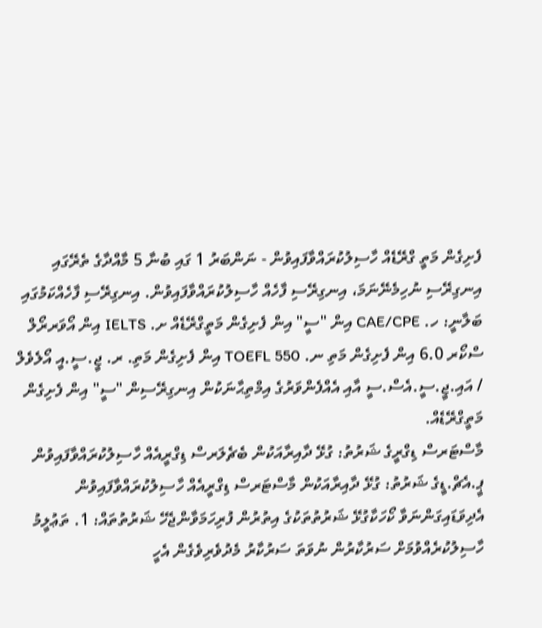ފެށިގެން މަތީ ގްރޭޑެއް ހާސިލުކުރައްވާފައިވުން - ނަންބަރު 1 ގައި ބުނާ 5 މާއްދާގެ ތެރޭގައި އިނގިރޭސި ނުހިމެނޭނަމަ، އިނގިރޭސި ފާހެއް ހާސިލުކުރައްވާފައިވުން. އިނގިރޭސި ފާހެއްކަމުގައި ބަލާނީ: ހ. CAE/CPE އިން "ސީ" އިން ފެށިގެން މަތީގްރޭޑެއް ށ. IELTS އިން އޯވަރރޯލް ސްކޯރ 6.0 އިން ފެށިގެން މަތި ނ. TOEFL 550 އިން ފެށިގެން މަތި. ރ. ޖީ.ސީ.އީ އޯލެވެލް / އައި.ޖީ.ސީ.އެސް.ސީ އާއި އެއްފެންވަރުގެ އިމްތިޙާނަކުން އިނގިރޭސިން "ސީ" އިން ފެށިގެން މަތީގްރޭޑެއް.
މާސްޓަރސް ޑިގްރީގެ ޝަރުތު: ގުޅޭ ދާއިރާއަކުން ބެޗެލަރސް ޑިގްރީއެއް ހާސިލުކުރައްވާފައިވުން
ޕީ.އެޗް.ޑީގެ ޝަރުތު: ގުޅޭ ދާއިރާއަކުން މާސްޓަރސް ޑިގްރީއެއް ހާސިލުކުރައްވާފައިވުން
އެދިވަޑައިގަންނަވާ ކޯހަކާގުޅޭ ޝަރުތުތަކުގެ އިތުރުން ފުރިހަމަވާންޖެހޭ ޝަރުތުތައް: 1. ތަޢުލީމު ހާސިލުކުރެއްވުމަށް ސަރުކާރުން ނުވަތަ ސަރުކާރު މެދުވެރިވެގެން އެހީ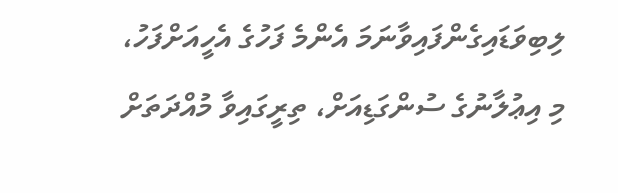ލިބިވަޑައިގެންފައިވާނަމަ އެންމެ ފަހުގެ އެހީއަށްފަހު، މި އިޢުލާނުގެ ސުންގަޑިއަށް، ތިރީގައިވާ މުއްދަތަށް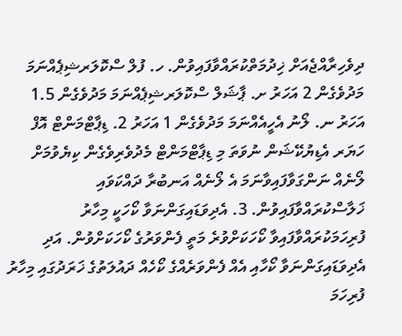ދިވެހިރާއްޖެއަށް ޚިދުމަތްކުރައްވާފައިވުން. ހ. ފުލް ސްކޮލަރޝިޕެއްނަމަ މަދުވެގެން 2 އަހަރު ށ. ޕާޝަލް ސްކޮލަރޝިޕެއްނަމަ މަދުވެގެން 1.5 އަހަރު ނ. ލޯނު އެހީއެއްނަމަ މަދުވެގެން 1 އަހަރު 2. ޑިޕާޓްމަންޓް އޮފް ހަޔަރ އެޑިޔުކޭޝަން ނުވަތަ މި ޑިޕާޓްމަންޓް މެދުވެރިވެގެން ކިޔެވުމަށް ލޯނެއް ނަންގަވާފައިވާނަމަ އެ ލޯނެއް އަނބުރާ ދައްކަވައި ޚަލާސްކުރައްވާފައިވުން. 3. އެދިވަޑައިގަންނަވާ ކޯހަކީ މިހާރު ފުރިހަމަކުރައްވާފައިވާ ކޯހަކަށްވުރެ މަތީ ފެންވަރުގެ ކޯހަކަށްވުން. އަދި އެދިވަޑައިގަންނަވާ ކޯހާއި އެއް ފެންވަރެއްގެ ކޯހެއް ދައުލަތުގެ ޚަރަދުގައި މިހާރު ފުރިހަމަ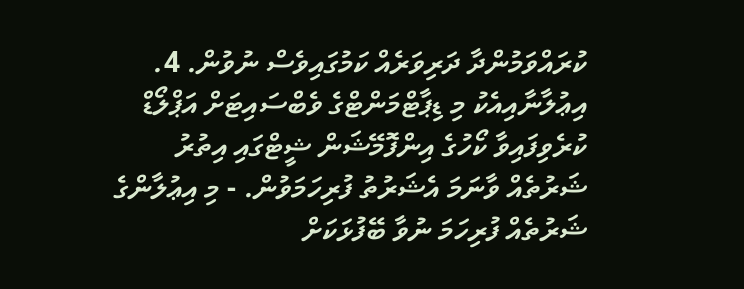ކުރައްވަމުންދާ ދަރިވަރެއް ކަމުގައިވެސް ނުވުން. 4. އިޢުލާނާއިއެކު މި ޑިޕާޓްމަންޓްގެ ވެބްސައިޓަށް އަޕްލޯޑް ކުރެވިފައިވާ ކޯހުގެ އިންފޮމޭޝަން ޝީޓްގައި އިތުރު ޝަރުތެއް ވާނަމަ އެޝަރުތު ފުރިހަމަވުން. - މި އިޢުލާންގެ ޝަރުތެއް ފުރިހަމަ ނުވާ ބޭފުޅަކަށް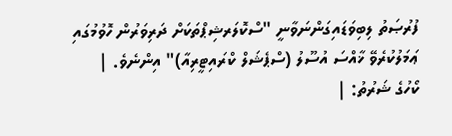ފުރުޞަތު ލިބިވަޑައިގަންނަވާނީ "ސްކޮލަރޝިޕްތަކަށް ދަރިވަރުން ހޮވުމުގައި ޢަމަލުކުރެވޭ ޚާއްސަ އުސޫލު (ސްޕެޝަލް ކްރައިޓީރިއާ)" އިންނެވެ. |
ކޯހުގެ ޝަރުތު: |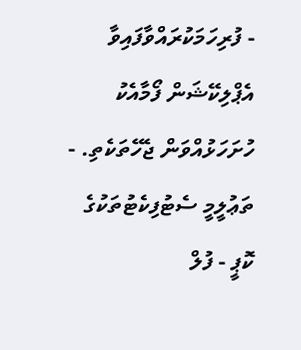- ފުރިހަމަކުރައްވާފައިވާ އެޕްލިކޭޝަން ފޯމާއެކު ހުށަހަޅުއްވަން ޖެހޭތަކެތި. - ތަޢުލީމީ ސެޓުފިކެޓުތަކުގެ ކޮޕީ - ފުލް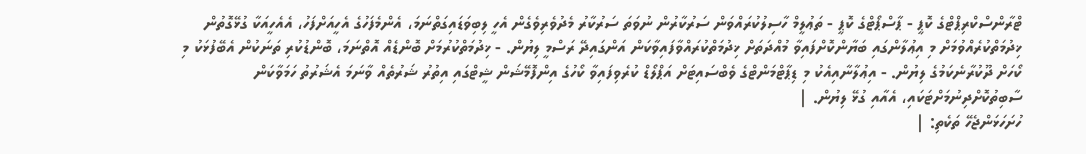ޓްރާންސްކްރިޕްޓްގެ ކޮޕީ - ޕާސްޕޯޓްގެ ކޮޕީ - ތަޢުލީމް ހާސިލުކުރައްވަން ސަރުކާރުން ނުވަތަ ސަރުކާރު މެދުވެރިވެގެން އެހީ ލިބިވަޑައިގަތްނަމަ، އެންމެފަހުގެ އެހީއަށްފަހު، އެއެހީއަކާ ގުޅޭގޮތުން ޚިދުމަތްކުރެއްވުމަށް މި އިޢުލާންގައި ބަޔާންކޮށްފައިވާ މުއްދަތަށް ޚިދުމަތްކުރައްވާފައިވާކަން އަންގައިދޭ ރަސްމީ ލިޔުން. - ޚިދުމަތްކުރުމަށް ބޮންޑެއް އޮތްނަމަ، ބޮންޑުކުރި ތަނަކުން އެބޭފުޅަކު މި ކޯހަށް ދޫކުރާނެކަމުގެ ލިޔުން. - އިޢުލާނާއިއެކު މި ޑިޕާޓްމަންޓްގެ ވެބްސައިޓަށް އަޕްލޯޑް ކުރެވިފައިވާ ކޯހުގެ އިންފޮމޭޝަން ޝީޓްގައި އިތުރު ޝަރުތެއް ވާނަމަ އެޝަރުތު ހަމަވާކަން ސާބިތުކޮށްދިނުމަށްޓަކައި، އެއާއި ގުޅޭ ލިޔުން. |
ހުށަހަޅަންޖެހޭ ތަކެތި: |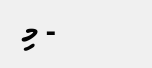- މި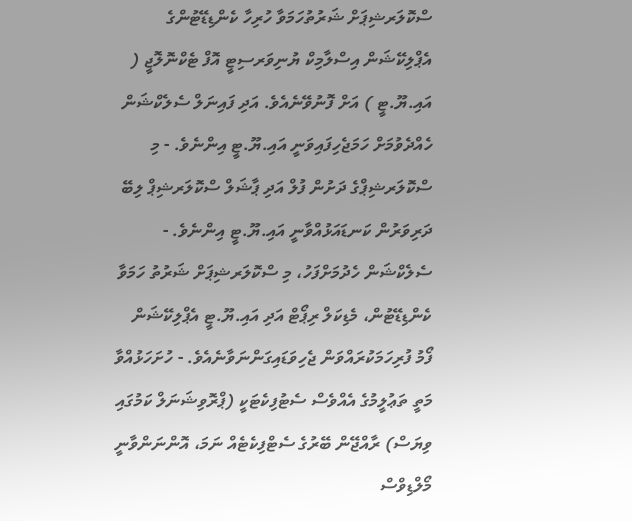ސްކޮލަރޝިޕަށް ޝަރުތުހަމަވާ ހުރިހާ ކެންޑިޑޭޓުންގެ އެޕްލިކޭޝަން އިސްލާމިކް ޔުނިވަރސިޓީ އޮފް ޓެކްނޮލޮޖީ ( އައި.ޔޫ.ޓީ ) އަށް ފޮނުވޭނެއެވެ. އަދި ފައިނަލް ސެލެކްޝަން ހެއްދެވުމަށް ހަމަޖެހިފައިވަނީ އައި.ޔޫ.ޓީ އިންނެވެ. - މި ސްކޮލަރޝިޕްގެ ދަށުން ފުލް އަދި ޕާޝަލް ސްކޮލަރޝިޕް ލިބޭ ދަރިވަރުން ކަނޑައަޅުއްވާނީ އައި.ޔޫ.ޓީ އިންނެވެ. - ސެލެކްޝަން ހެދުމަށްފަހު، މި ސްކޮލަރޝިޕަށް ޝަރުތު ހަމަވާ ކެންޑިޑޭޓުން، މެޑިކަލް ރިޕޯޓް އަދި އައި.ޔޫ.ޓީ އެޕްލިކޭޝަން ފޯމު ފުރިހަމަކުރައްވަން ޖެހިވަޑައިގަންނަވާނެއެވެ. - ހުށަހަޅުއްވާ މަތީ ތަޢުލީމުގެ އެއްވެސް ސެޓުފިކެޓަކީ (ޕްރޮވިޝަނަލް ކަމުގައި ވިޔަސް) ރާއްޖޭން ބޭރުގެ ސެޓްފިކެޓެއް ނަމަ، އޮންނަންވާނީ މޯލްޑިވްސް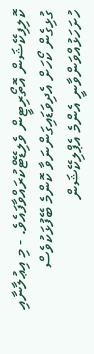ކޮލިފިކޭޝަން އޮތޯރިޓީން ވެލިޑޭޓްކުރައްވާފައެވެ. - މި އިޢުލާނާއި ގުޅިގެން ކޯހަށް އެދިވަޑައިގަންނަވާ ކޮންމެ ބޭފުޅަކުވެސް ހުށަހަޅުއްވަންވާނީ އެންމެ އެޕްލިކޭޝަން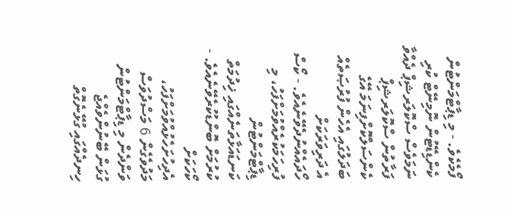ފޯމެކެވެ. - މި ޑިޕާޓްމަންޓުން ކެންޑިޑޭޓުން ނޮމިނޭޓް ކުރި ނަމަވެސް ސްކޮލަރޝިޕް ދެއްވާ ފަރާތުން ސްކޮލަރޝިޕް ކެންސަލްކޮށްފިނަމަ އޭގެ ބަދަލުގައި އެހެން ފުރުޞަތެއް އެ ދަރިވަރަކަށް ހޯދައެއްނުދެވޭނެއެވެ. - ކޯސް ފުރިހަމަކުރެއްވުމަށްފަހު، މި ޑިޕާޓްމަންޓުން ކަނޑައަޅާތަނެއްގައި ޚިދުމަތް ކުރުމަށް ބޮންޑުކުރެވޭނެއެވެ. - ކޯހަކަށް އެދިހުށަހެޅުއްވުމަށްފަހު، މަދުވެގެން 6 މަސްދުވަސް ވަންދެން މި ޑިޕާޓްމަންޓުން ގުޅަން ބޭނުންވެއްޖެ ހިނދެއްގައި ގުޅޭނެގޮތް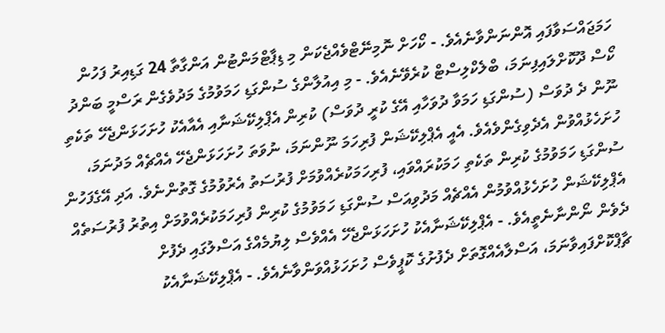ހަމަޖައްސަވާފައި އޮންނަންވާނެއެވެ. - ކޯހަށް ނޮމިނޭޓްވެއްޖެކަން މި ޑިޕާޓްމަންޓުން އަންގާތާ 24 ގަޑިއިރު ފަހުން ކޯސް ދޫކޮށްލައިފިނަމަ، ބްލެކްލިސްޓް ކުރެވޭނެއެވެ. - މި އިއުލާންގެ ސުންގަޑި ހަމަވުމުގެ މަދުވެގެން ރަސްމީ ބަންދު ނޫން ދެ ދުވަސް (ސުންގަޑި ހަމަވާ ދުވަހާއި އޭގެ ކުރީ ދުވަސް) ކުރިން އެޕްލިކޭޝަނާއި އެއާއެކު ހުށަހަޅަންޖެހޭ ތަކެތި ހުށަހެޅުއްވުން އެދެވިގެންވެއެވެ. އެއީ އެޕްލިކޭޝަން ފުރިހަމަ ނޫންނަމަ، ނުވަތަ ހުށަހަޅަންޖެހޭ އެއްޗެއް މަދުނަމަ، ސުންގަޑި ހަމަވުމުގެ ކުރިން ތަކެތި ހަމަކުރައްވައި، ފުރިހަމަކުރެއްވުމަށް ފުރުސަތު އެރުވުމުގެ ގޮތުންނެވެ. އަދި އޭގެފަހުން އެޕްލިކޭޝަން ހުށަހެޅުއްވުމުން އެއްޗެއް މަދުވިއަސް ސުންގަޑި ހަމަވުމުގެ ކުރިން ފުރިހަމަކުރެއްވުމަށް އިތުރު ފުރުސަތެއް ދެވެން ނޯންނާނެތީއެވެ. - އެޕްލިކޭޝަނާއެކު ހުށަހަޅަންޖެހޭ އެއްވެސް ލިޔުމެއްގެ އަސްލުގައި ދެފުށް ޗާޕްކޮށްފައިވާނަމަ، އަސްލާއެއްގޮތަށް ދެފުށުގެ ކޮޕީވެސް ހުށަހަޅުއްވަންވާނެއެވެ. - އެޕްލިކޭޝަނާއެކު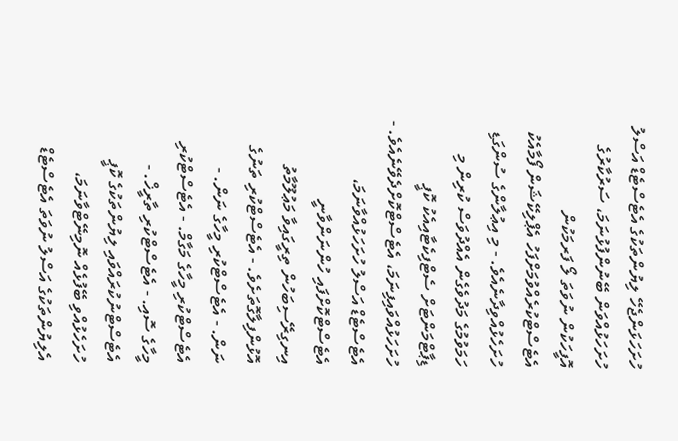ހުށަހަޅަންޖެހޭ ލިޔުންތަކުގެ އެޓެސްޓެޑް އަސްލު ހުށަހަޅުއްވަން ބޭނުންފުޅުނަމަ، ސަރުކާރުގެ އޮފީހަކުން ނުވަތަ ލޯ ފަރމަކުން އެޓެސްޓްކުރެއްވުމަށްފަހު އެޕްލިކޭޝަން ފޯމާއެކު ހުށަހެޅުއްވިދާނެއެވެ. - މި އިޢުލާންގެ ސުންގަޑި ހަމަވުމުގެ މަދުވެގެން އެއްދުވަސް ކުރިން މި ޑިޕާޓްމަންޓަށް ސެޓްފިކެޓާއިއެކު ކޮޕީ ހުށަހަޅުއްވައިފިނަމަ، އެޓެސްޓްކޮށްދެވޭނެއެވެ. - އެޓެސްޓެޑް އަސްލު ހުށަހަޅުއްވާނަމަ، އެޓެސްޓްކޮށްފައި ހުންނަންވާނީ އިނގިރޭސިބަހުން ތިރީގައިވާ މަޢުލޫމާތު އޮޅުންފިލާގޮތަށެވެ. - އެޓެސްޓްކުރި ތަނުގެ ނަން. - އެޓެސްޓްކުރި މީހާގެ ނަން. - އެޓެސްޓްކުރި މީހާގެ މަގާމް. - އެޓެސްޓްކުރި މީހާގެ ސޮއި. - އެޓެސްޓްކުރި ތާރީޚް. - އެޓެސްޓްނުކުރައްވައި ލިޔުންތަކުގެ ކޮޕީ ހުށަހެޅުއްވި ބޭފުޅެއް ނޮމިނޭޓްވާނަމަ، އެލިޔުންތަކުގެ އަސްލު ނުވަތަ އެޓެސްޓެޑް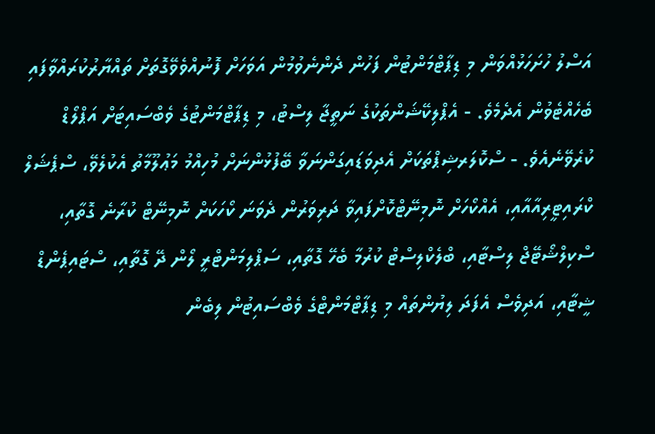އަސްލު ހުށަހަޅުއްވަން މި ޑިޕާޓްމަންޓުން ފަހުން ދެންނެވުމުން އަވަހަށް ފޮނުއްވެވޭގޮތަށް ތައްޔާރުކުރައްވާފައި ބެހެއްޓެވުން އެދެމެވެ. - އެޕްލިކޭޝަންތަކުގެ ނަތީޖާ ލިސްޓު، މި ޑިޕާޓްމަންޓުގެ ވެބްސައިޓަށް އަޕްލޯޑް ކުރެވޭނެއެވެ. - ސްކޮލަރޝިޕްތަކަށް އެދިވަޑައިގަންނަވާ ބޭފުޅުންނަށް މުހިއްމު މަޢުލޫމާތު އެކުލެވޭ، ސްޕެޝަލް ކްރައިޓީރިއާއާއި، އެއްކޯހަށް ނޮމިނޭޓްކޮށްފައިވާ ދަރިވަރުން ދެވަނަ ކޯހަކަށް ނޮމިނޭޓް ކުރާނެ ގޮތާއި، ސްކިލްޝޯޓޭޖް ލިސްޓާއި، ބްލެކްލިސްޓް ކުރުމާ ބެހޭ ގޮތާއި، ސަޕްލިމަންޓްރީ ލޯން ދޭ ގޮތާއި، ސްޓައިޕެންޑް ޝީޓާއި، އަދިވެސް އެފަދަ ލިޔުންތައް މި ޑިޕާޓްމަންޓްގެ ވެބްސައިޓުން ލިބެން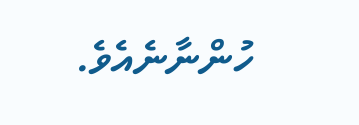ހުންނާނެއެވެ.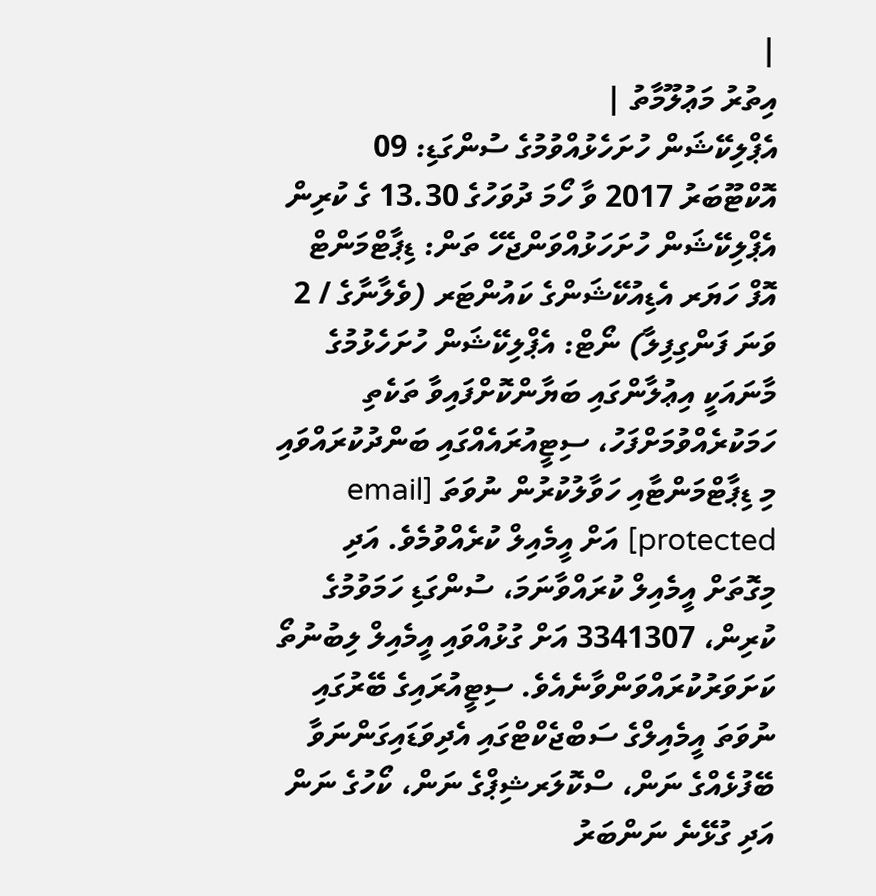|
އިތުރު މަޢުލޫމާތު |
އެޕްލިކޭޝަން ހުށަހެޅުއްވުމުގެ ސުންގަޑި: 09 އޮކްޓޫބަރު 2017 ވާ ހޯމަ ދުވަހުގެ 13.30 ގެ ކުރިން އެޕްލިކޭޝަން ހުށަހަޅުއްވަންޖެހޭ ތަން: ޑިޕާޓްމަންޓް އޮފް ހަޔަރ އެޑިއުކޭޝަންގެ ކައުންޓަރ (ވެލާނާގެ / 2 ވަނަ ފަންގިފިލާ) ނޯޓް: އެޕްލިކޭޝަން ހުށަހެޅުމުގެ މާނައަކީ އިޢުލާންގައި ބަޔާންކޮށްފައިވާ ތަކެތި ހަމަކުރެއްވުމަށްފަހު، ސިޓީއުރައެއްގައި ބަންދުކުރައްވައި މި ޑިޕާޓްމަންޓާއި ހަވާލުކުރުން ނުވަތަ [email protected] އަށް އީމެއިލް ކުރެއްވުމެވެ. އަދި މިގޮތަށް އީމެއިލް ކުރައްވާނަމަ، ސުންގަޑި ހަމަވުމުގެ ކުރިން، 3341307 އަށް ގުޅުއްވައި އީމެއިލް ލިބުނުތޯ ކަށަވަރުކުރައްވަންވާނެއެވެ. ސިޓީއުރައިގެ ބޭރުގައި ނުވަތަ އީމެއިލްގެ ސަބްޖެކްޓްގައި އެދިވަޑައިގަންނަވާ ބޭފުޅެއްގެ ނަން، ސްކޮލަރޝިޕްގެ ނަން، ކޯހުގެ ނަން އަދި ގުޅޭނެ ނަންބަރު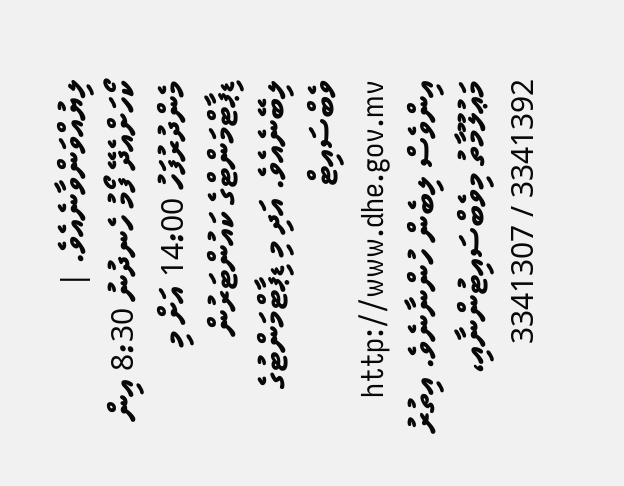ލިޔުއްވަންވާނެއެވެ. |
ކޯހަށްއެދޭ ފޯމު ހެނދުނު 8:30 އިން މެންދުރުފަހު 14:00 އަށް މި ޑިޕާޓްމަންޓްގެ ކައުންޓަރުން ލިބޭނެއެވެ. އަދި މި ޑިޕާޓްމަންޓުގެ ވެބްސައިޓް http://www.dhe.gov.mv އިންވެސް ލިބެން ހުންނާނެވެ. އިތުރު މަޢުލޫމާތު މިވެބްސައިޓުންނާއި، 3341392 / 3341307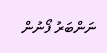ނަންބަރު ފޯނުން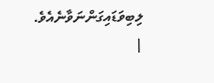ލިބިވަޑައިގަންނަވާނެއެވެ. |